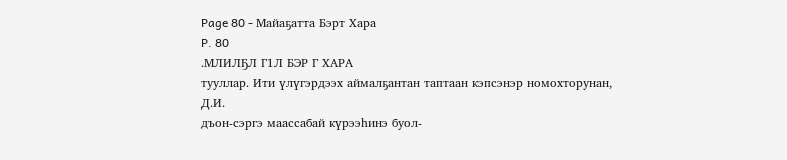Page 80 - Майаҕатта Бэрт Хара
P. 80
.МЛИЛҔЛ Г1Л БЭР Г ХАРА
тууллар. Ити үлүгэрдээх аймалҕантан таптаан кэпсэнэр номохторунан, Д.И.
дъон-сэргэ маассабай күрээһинэ буол-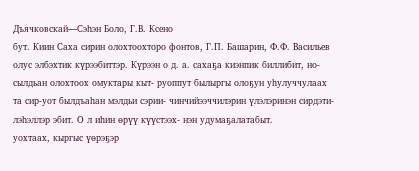Дъячковскай—Сэһэн Боло, Г.В. Ксено
бут. Киин Саха сирин олохтоохторо фонтов, Г.П. Башарин, Ф.Ф. Васильев
олус элбэхтик күрээбиттэр. Күрээн о д. а. сахаҕа киэнпик биллибит, но-
сылдьан олохтоох омуктары кыт- руоппут былыргы олоҕун уһулуччулаах
та сир-уот былдъаһан мэлдьи сэрии- чинчийээччилэрин үлэлэринэн сирдэти-
лэһэллэр эбит. О л иһин өрүү күүстээх- нэн удумаҕалатабыт.
уохтаах, кыргыс үөрэҕэр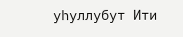уһуллубут Ити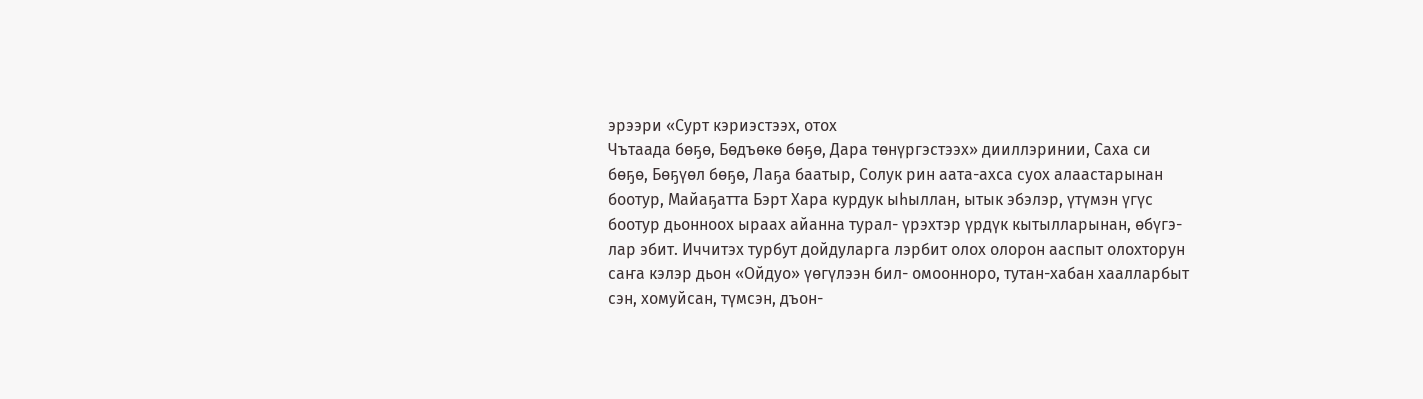эрээри «Сурт кэриэстээх, отох
Чътаада бөҕө, Бөдъөкө бөҕө, Дара төнүргэстээх» дииллэринии, Саха си
бөҕө, Бөҕүөл бөҕө, Лаҕа баатыр, Солук рин аата-ахса суох алаастарынан
боотур, Майаҕатта Бэрт Хара курдук ыһыллан, ытык эбэлэр, үтүмэн үгүс
боотур дьонноох ыраах айанна турал- үрэхтэр үрдүк кытылларынан, өбүгэ-
лар эбит. Иччитэх турбут дойдуларга лэрбит олох олорон ааспыт олохторун
саҥа кэлэр дьон «Ойдуо» үөгүлээн бил- омоонноро, тутан-хабан хаалларбыт
сэн, хомуйсан, түмсэн, дъон-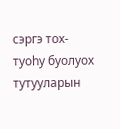сэргэ тох- туоһу буолуох тутууларын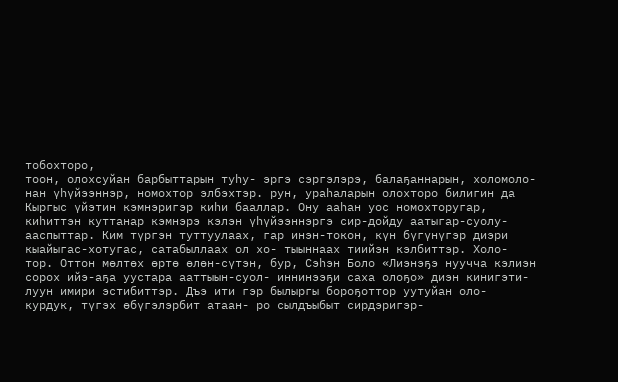тобохторо,
тоон, олохсуйан барбыттарын туһу- эргэ сэргэлэрэ, балаҕаннарын, холомоло-
нан үһүйээннэр, номохтор элбэхтэр. рун, ураһаларын олохторо билигин да
Кыргыс үйэтин кэмнэригэр киһи бааллар. Ону ааһан уос номохторугар,
киһиттэн куттанар кэмнэрэ кэлэн үһүйээннэргэ сир-дойду аатыгар-суолу-
ааспыттар. Ким түргэн туттуулаах, гар инэн-токон, күн бүгүнүгэр диэри
кыайыгас-хотугас, сатабыллаах ол хо- тыыннаах тиийэн кэлбиттэр. Холо-
тор. Оттон мөлтөх өртө өлөн-сүтэн, бур, Сэһэн Боло «Лиэнэҕэ нуучча кэлиэн
сорох ийэ-аҕа уустара ааттыын-суол- иннинээҕи саха олоҕо» диэн кинигэти-
луун имири эстибиттэр. Дъэ ити гэр былыргы бороҕоттор уутуйан оло-
курдук, түгэх өбүгэлэрбит атаан- ро сылдъыбыт сирдэригэр-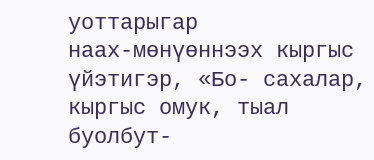уоттарыгар
наах-мөнүөннээх кыргыс үйэтигэр, «Бо- сахалар, кыргыс омук, тыал буолбут-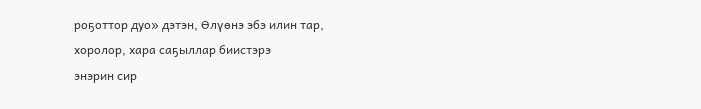роҕоттор дуо» дэтэн, Өлүөнэ эбэ илин тар, хоролор, хара саҕыллар биистэрэ
энэрин сир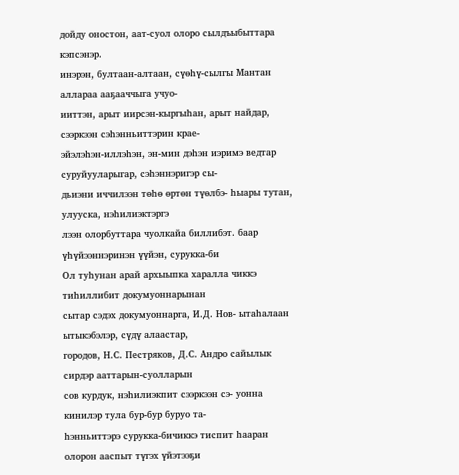дойду оностон, аат-суол олоро сылдъыбыттара кэпсэнэр.
инэрэн, бултаан-алтаан, сүөһү-сылгы Мантан аллараа ааҕааччыга учуо-
ииттэн, арыт иирсэн-кыргыһан, арыт найдар, сээркээн сэһэнньиттэрин крае-
эйэлэһэн-иллэһэн, эн-мин дэһэн иэримэ ведтар суруйууларыгар, сэһэннэригэр сы-
дьиэни иччилээн төһө өртөн түөлбэ- һыары тутан, улууска, нэһилиэктэргэ
лээн олорбуттара чуолкайа биллибэт. баар үһүйээннэринэн үүйэн, сурукка-би
Ол туһунан арай архыыпка харалла чиккэ тиһиллибит докумуоннарынан
сытар сэдэх докумуоннарга, И.Д. Нов- ытаһалаан ытыкэбэлэр, сүдү алаастар,
городов, Н.С. Пестряков, Д.С. Андро сайылык сирдэр ааттарын-суолларын
сов курдук, нэһилиэкпит сээркээн сэ- уонна кинилэр тула бур-бур буруо та-
һэнньиттэрэ сурукка-бичиккэ тиспит һааран олорон ааспыт түгэх үйэтээҕи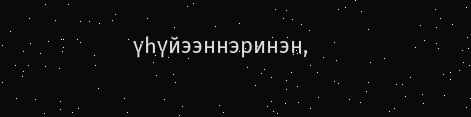үһүйээннэринэн,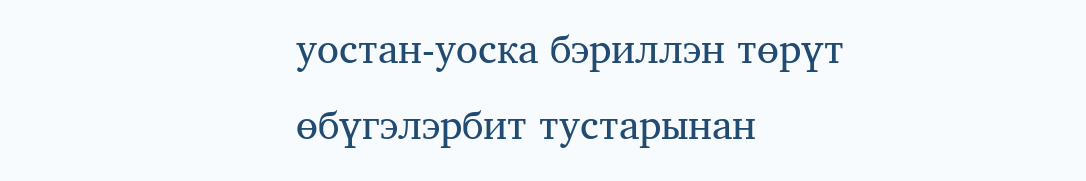уостан-уоска бэриллэн төрүт өбүгэлэрбит тустарынан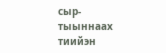сыр-
тыыннаах тиийэн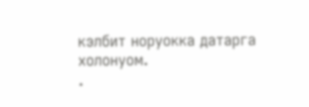кэлбит норуокка датарга холонуом.
.